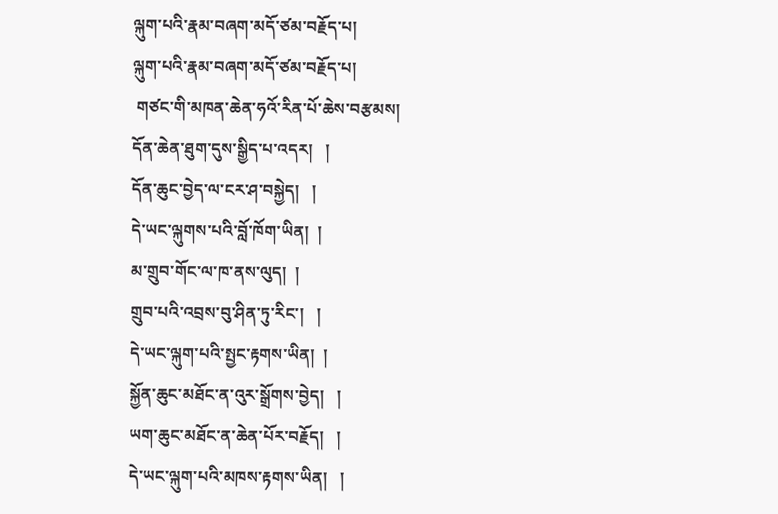ལྐུག་པའི་རྣམ་བཞག་མདོ་ཙམ་བརྗོད་པ།
ལྐུག་པའི་རྣམ་བཞག་མདོ་ཙམ་བརྗོད་པ།
 གཙང་གི་མཁན་ཆེན་ཧའོ་རིན་པོ་ཆེས་བརྩམས།
དོན་ཆེན་ཐུག་དུས་སྒྱིད་པ་འདར།   །
དོན་ཆུང་བྱེད་ལ་ངར་ཤ་བསྐྱེད།   །
དེ་ཡང་ལྐུགས་པའི་བློ་ཁོག་ཡིན།  །
མ་གྲུབ་གོང་ལ་ཁ་ནས་ལུད།  །
གྲུབ་པའི་འབྲས་བུ་ཤིན་ཏུ་རིང་།   །
དེ་ཡང་ལྐུག་པའི་སྤྱང་རྟགས་ཡིན།  །
སྐྱོན་ཆུང་མཐོང་ན་འུར་སྒྲོགས་བྱེད།   །
ཡག་ཆུང་མཐོང་ན་ཆེན་པོར་བརྗོད།   །
དེ་ཡང་ལྐུག་པའི་མཁས་རྟགས་ཡིན།   །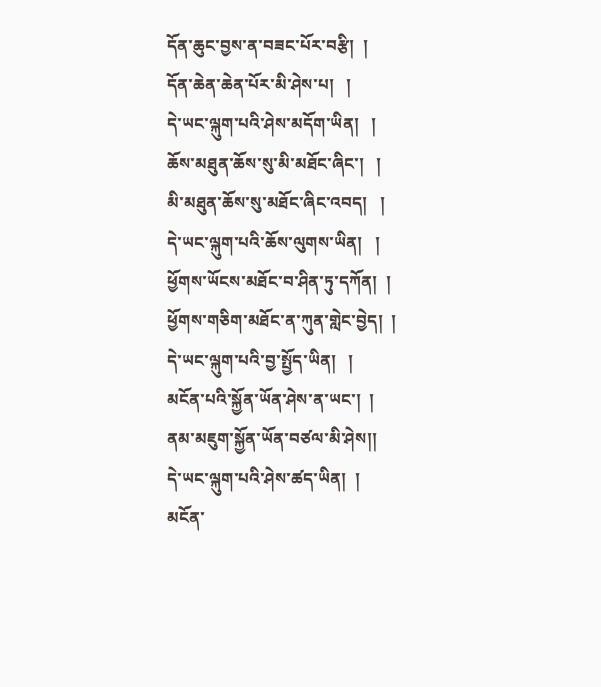དོན་ཆུང་བྱས་ན་བཟང་པོར་བརྩི།  །
དོན་ཆེན་ཆེན་པོར་མི་ཤེས་པ།   །
དེ་ཡང་ལྐུག་པའི་ཤེས་མདོག་ཡིན།   །
ཆོས་མཐུན་ཆོས་སུ་མི་མཐོང་ཞིང་།   །
མི་མཐུན་ཆོས་སུ་མཐོང་ཞིང་འབད།   །
དེ་ཡང་ལྐུག་པའི་ཆོས་ལུགས་ཡིན།   །
ཕྱོགས་ཡོངས་མཐོང་བ་ཤིན་ཏུ་དཀོན།  །
ཕྱོགས་གཅིག་མཐོང་ན་ཀུན་གླེང་བྱེད།  །
དེ་ཡང་ལྐུག་པའི་བྱ་སྤྱོད་ཡིན།   །
མངོན་པའི་སྐྱོན་ཡོན་ཤེས་ན་ཡང་།  །
ནམ་མཇུག་སྐྱོན་ཡོན་བཙལ་མི་ཤེས།།
དེ་ཡང་ལྐུག་པའི་ཤེས་ཚད་ཡིན།  །
མངོན་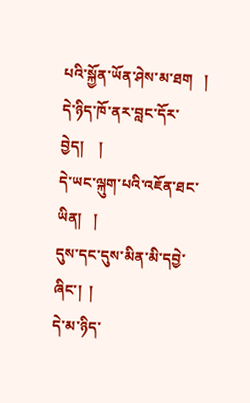པའི་སྐྱོན་ཡོན་ཤེས་མ་ཐག   །
དེ་ཉིད་ཁོ་ནར་བླང་དོར་བྱེད།    །
དེ་ཡང་ལྐུག་པའི་འཇོན་ཐང་ཡིན།   །
དུས་དང་དུས་མིན་མི་དབྱེ་ཞིང་།  །
དེ་མ་ཉིད་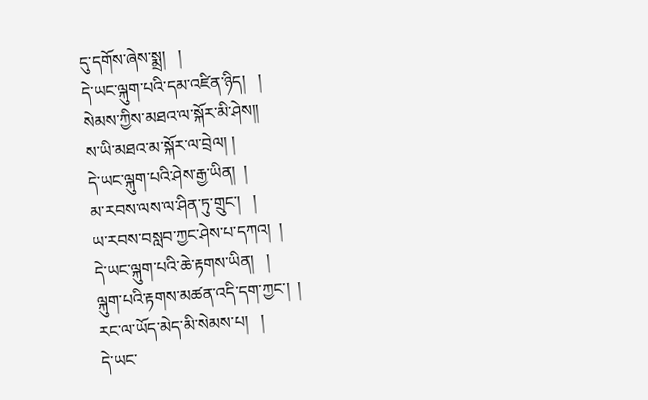དུ་དགོས་ཞེས་སྨྲ།   །
དེ་ཡང་ལྐུག་པའི་དམ་འཛིན་ཉིད།   །
སེམས་ཀྱིས་མཐའ་ལ་སྐོར་མི་ཤེས།།
ས་ཡི་མཐའ་མ་སྐོར་ལ་བྲེལ། །
དེ་ཡང་ལྐུག་པའི་ཤེས་རྒྱ་ཡིན།  །
མ་རབས་ལས་ལ་ཤིན་ཏུ་གྲུང་།   །
ཡ་རབས་བསླབ་ཀྱང་ཤེས་པ་དཀའ།  །
དེ་ཡང་ལྐུག་པའི་ཆེ་རྟགས་ཡིན།   །
ལྐུག་པའི་རྟགས་མཚན་འདི་དག་ཀྱང་།  །
རང་ལ་ཡོད་མེད་མི་སེམས་པ།   །
དེ་ཡང་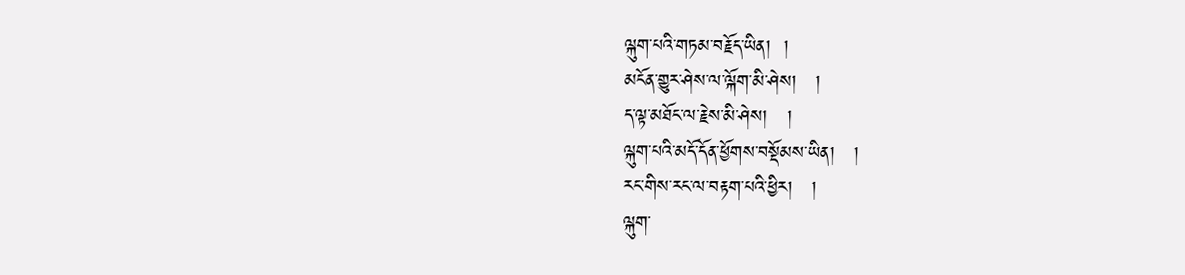ལྐུག་པའི་གཏམ་བརྗོད་ཡིན།  །
མངོན་གྱུར་ཤེས་ལ་ལྐོག་མི་ཤེས།   །
ད་ལྟ་མཐོང་ལ་རྗེས་མི་ཤེས།   །
ལྐུག་པའི་མདོ་དོན་ཕྱོགས་བསྡོམས་ཡིན།   །
རང་གིས་རང་ལ་བརྟག་པའི་ཕྱིར།   །
ལྐུག་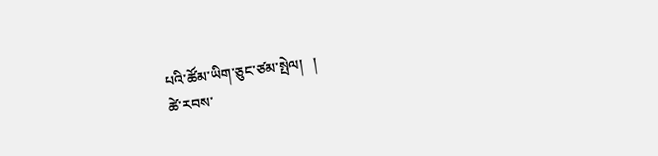པའི་ཚོམ་ཡིག་ཅུང་ཙམ་སྤེལ།   །
ཚེ་རབས་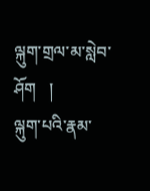ལྐུག་གྲལ་མ་སླེབ་ཤོག   །
ལྐུག་པའི་རྣམ་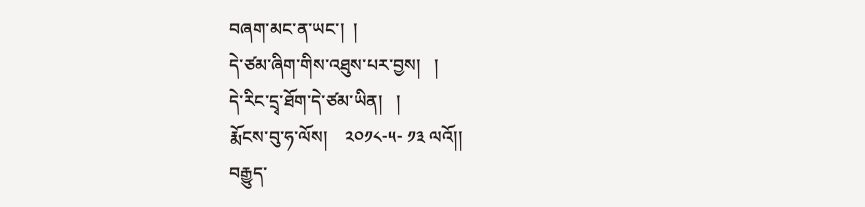བཞག་མང་ན་ཡང་།  །
དེ་ཙམ་ཞིག་གིས་འཐུས་པར་བྱས།   །
དེ་རིང་དྲྭ་ཐོག་དེ་ཙམ་ཡིན།   །
རྨོངས་བུ་ཧ་ལོས།    ༢༠༡༨-༥- ༡༣ ལའོ།།
བརྒྱུད་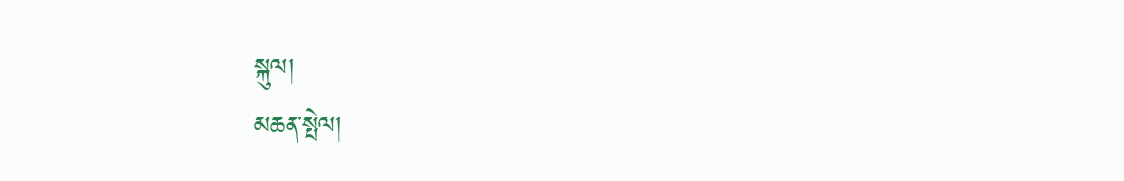སྐུལ།
མཆན་སྤེལ།